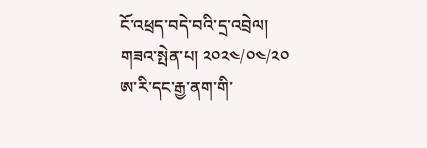ངོ་འཕྲད་བདེ་བའི་དྲ་འབྲེལ།
གཟའ་སྤེན་པ། ༢༠༢༤/༠༤/༢༠
ཨ་རི་དང་རྒྱ་ནག་གི་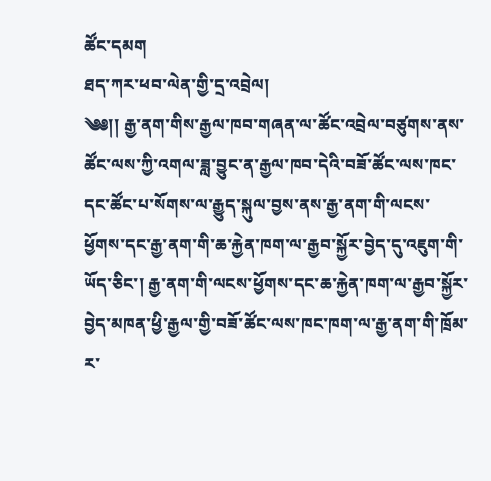ཚོང་དམག
ཐད་ཀར་ཕབ་ལེན་གྱི་དྲ་འབྲེལ།
༄༅།། རྒྱ་ནག་གིས་རྒྱལ་ཁབ་གཞན་ལ་ཚོང་འབྲེལ་བཙུགས་ནས་ཚོང་ལས་ཀྱི་འགལ་ཟླ་བྱུང་ན་རྒྱལ་ཁབ་དེའི་བཟོ་ཚོང་ལས་ཁང་དང་ཚོང་པ་སོགས་ལ་རྒྱུད་སྐུལ་བྱས་ནས་རྒྱ་ནག་གི་ལངས་ཕྱོགས་དང་རྒྱ་ནག་གི་ཆ་རྐྱེན་ཁག་ལ་རྒྱབ་སྐྱོར་བྱེད་དུ་འཇུག་གི་ཡོད་ཅིང་། རྒྱ་ནག་གི་ལངས་ཕྱོགས་དང་ཆ་རྐྱེན་ཁག་ལ་རྒྱབ་སྐྱོར་བྱེད་མཁན་ཕྱི་རྒྱལ་གྱི་བཟོ་ཚོང་ལས་ཁང་ཁག་ལ་རྒྱ་ནག་གི་ཁྲོམ་ར་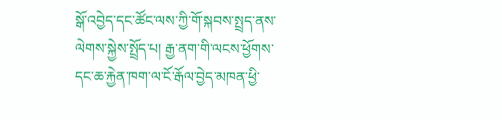སྒོ་འབྱེད་དང་ཚོང་ལས་ཀྱི་གོ་སྐབས་སྤྲད་ནས་ལེགས་སྐྱེས་སྤྲོད་པ། རྒྱ་ནག་གི་ལངས་ཕྱོགས་དང་ཆ་རྐྱེན་ཁག་ལ་ངོ་རྒོལ་བྱེད་མཁན་ཕྱི་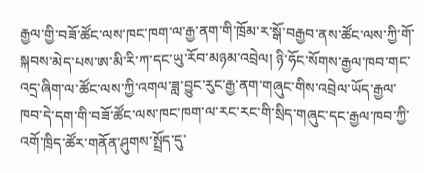རྒྱལ་གྱི་བཟོ་ཚོང་ལས་ཁང་ཁག་ལ་རྒྱ་ནག་གི་ཁྲོམ་ར་སྒོ་བརྒྱབ་ནས་ཚོང་ལས་ཀྱི་གོ་སྐབས་མེད་པས་ཨ་མི་རི་ཀ་དང་ཡུ་རོབ་མཉམ་འབྲེལ། ཉི་ཧོང་སོགས་རྒྱལ་ཁབ་གང་འདྲ་ཞིག་ལ་ཚོང་ལས་ཀྱི་འགལ་ཟླ་བྱུང་རུང་རྒྱ་ནག་གཞུང་གིས་འབྲེལ་ཡོད་རྒྱལ་ཁབ་དེ་དག་གི་བཟོ་ཚོང་ལས་ཁང་ཁག་ལ་རང་རང་གི་སྲིད་གཞུང་དང་རྒྱལ་ཁབ་ཀྱི་འགོ་ཁྲིད་ཚོར་གནོན་ཤུགས་སྤྲོད་དུ་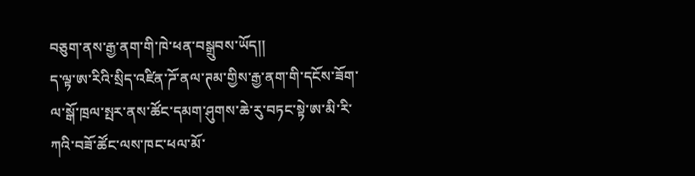བཅུག་ནས་རྒྱ་ནག་གི་ཁེ་ཕན་བསྒྲུབས་ཡོད།།
ད་ལྟ་ཨ་རིའི་སྲིད་འཛིན་ཌོ་ནལ་ཊམ་གྱིས་རྒྱ་ནག་གི་དངོས་ཟོག་ལ་སྒོ་ཁྲལ་སྤར་ནས་ཚོང་དམག་ཤུགས་ཆེ་རུ་བཏང་སྟེ་ཨ་མི་རི་ཀའི་བཟོ་ཚོང་ལས་ཁང་ཕལ་མོ་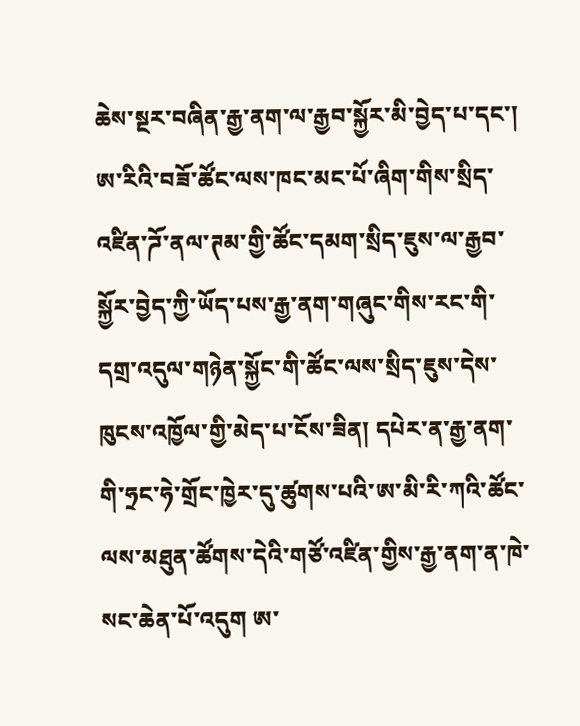ཆེས་སྔར་བཞིན་རྒྱ་ནག་ལ་རྒྱབ་སྐྱོར་མི་བྱེད་པ་དང་། ཨ་རིའི་བཟོ་ཚོང་ལས་ཁང་མང་པོ་ཞིག་གིས་སྲིད་འཛིན་ཌོ་ནལ་ཊམ་གྱི་ཚོང་དམག་སྲིད་ཇུས་ལ་རྒྱབ་སྐྱོར་བྱེད་ཀྱི་ཡོད་པས་རྒྱ་ནག་གཞུང་གིས་རང་གི་དགྲ་འདུལ་གཉེན་སྐྱོང་གི་ཚོང་ལས་སྲིད་ཇུས་དེས་ཁུངས་འཁྱོལ་གྱི་མེད་པ་ངོས་ཟིན། དཔེར་ན་རྒྱ་ནག་གི་ཧྲང་ཧེ་གྲོང་ཁྱེར་དུ་ཚུགས་པའི་ཨ་མི་རི་ཀའི་ཚོང་ལས་མཐུན་ཚོགས་དེའི་གཙོ་འཛིན་གྱིས་རྒྱ་ནག་ན་ཁེ་སང་ཆེན་པོ་འདུག ཨ་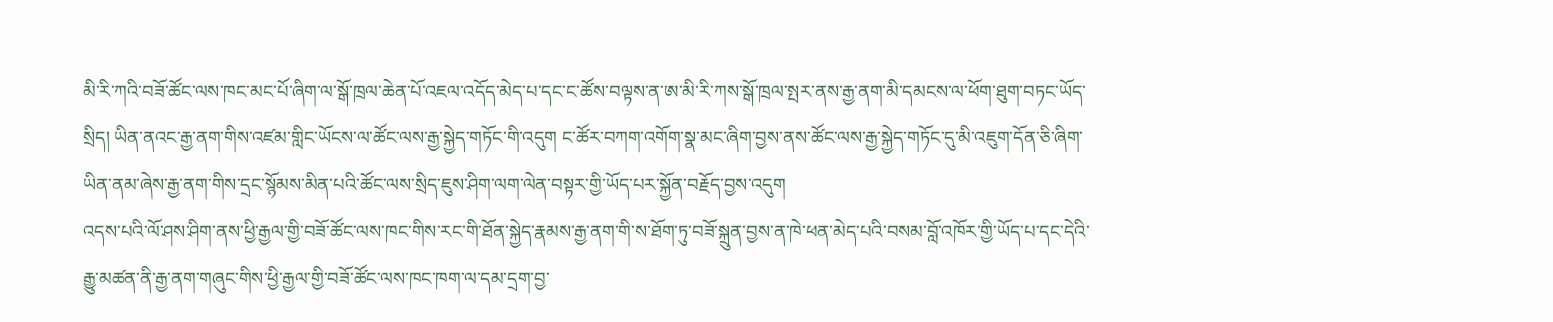མི་རི་ཀའི་བཟོ་ཚོང་ལས་ཁང་མང་པོ་ཞིག་ལ་སྒོ་ཁྲལ་ཆེན་པོ་འཇལ་འདོད་མེད་པ་དང་ང་ཚོས་བལྟས་ན་ཨ་མི་རི་ཀས་སྒོ་ཁྲལ་སྤར་ནས་རྒྱ་ནག་མི་དམངས་ལ་ཕོག་ཐུག་བཏང་ཡོད་སྲིད། ཡིན་ནའང་རྒྱ་ནག་གིས་འཛམ་གླིང་ཡོངས་ལ་ཚོང་ལས་རྒྱ་སྐྱེད་གཏོང་གི་འདུག ང་ཚོར་བཀག་འགོག་སྣ་མང་ཞིག་བྱས་ནས་ཚོང་ལས་རྒྱ་སྐྱེད་གཏོང་དུ་མི་འཇུག་དོན་ཅི་ཞིག་ཡིན་ནམ་ཞེས་རྒྱ་ནག་གིས་དྲང་སྙོམས་མིན་པའི་ཚོང་ལས་སྲིད་ཇུས་ཤིག་ལག་ལེན་བསྟར་གྱི་ཡོད་པར་སྐྱོན་བརྗོད་བྱས་འདུག
འདས་པའི་ལོ་ཤས་ཤིག་ནས་ཕྱི་རྒྱལ་གྱི་བཟོ་ཚོང་ལས་ཁང་གིས་རང་གི་ཐོན་སྐྱེད་རྣམས་རྒྱ་ནག་གི་ས་ཐོག་ཏུ་བཟོ་སྐྲུན་བྱས་ན་ཁེ་ཕན་མེད་པའི་བསམ་བློ་འཁོར་གྱི་ཡོད་པ་དང་དེའི་རྒྱུ་མཚན་ནི་རྒྱ་ནག་གཞུང་གིས་ཕྱི་རྒྱལ་གྱི་བཟོ་ཚོང་ལས་ཁང་ཁག་ལ་དམ་དྲག་བྱ་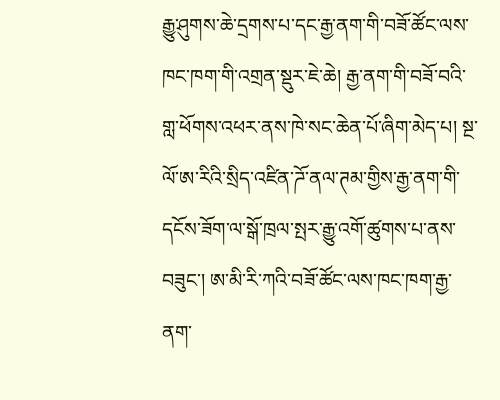རྒྱུ་ཤུགས་ཆེ་དྲགས་པ་དང་རྒྱ་ནག་གི་བཟོ་ཚོང་ལས་ཁང་ཁག་གི་འགྲན་སྡུར་ཇེ་ཆེ། རྒྱ་ནག་གི་བཟོ་བའི་གླ་ཕོགས་འཕར་ནས་ཁེ་སང་ཆེན་པོ་ཞིག་མེད་པ། སྔ་ལོ་ཨ་རིའི་སྲིད་འཛིན་ཌོ་ནལ་ཊམ་གྱིས་རྒྱ་ནག་གི་དངོས་ཟོག་ལ་སྒོ་ཁྲལ་སྤར་རྒྱུ་འགོ་ཚུགས་པ་ནས་བཟུང་། ཨ་མི་རི་ཀའི་བཟོ་ཚོང་ལས་ཁང་ཁག་རྒྱ་ནག་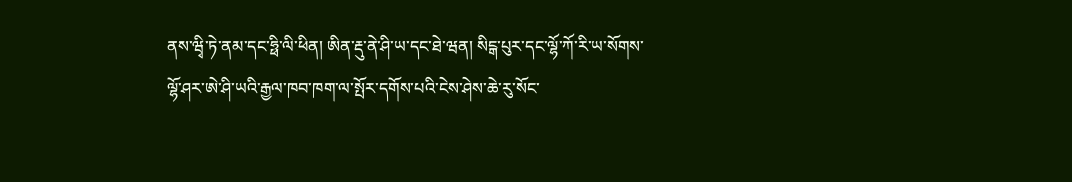ནས་ཝྭི་ཏེ་ནམ་དང་ཧྥི་ལི་ཕིན། ཨིན་རྡུ་ནེ་ཤི་ཡ་དང་ཐེ་ཝན། སིངྒ་པུར་དང་ལྷོ་ཀོ་རི་ཡ་སོགས་ལྷོ་ཤར་ཨེ་ཤི་ཡའི་རྒྱལ་ཁབ་ཁག་ལ་སྤོར་དགོས་པའི་ངེས་ཤེས་ཆེ་རུ་སོང་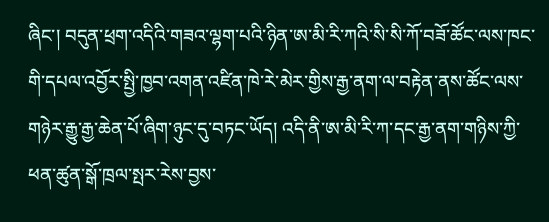ཞིང་། བདུན་ཕྲག་འདིའི་གཟའ་ལྷག་པའི་ཉིན་ཨ་མི་རི་ཀའི་སི་སི་ཀོ་བཟོ་ཚོང་ལས་ཁང་གི་དཔལ་འབྱོར་སྤྱི་ཁྱབ་འགན་འཛིན་ཁེ་རེ་མེར་གྱིས་རྒྱ་ནག་ལ་བརྟེན་ནས་ཚོང་ལས་གཉེར་རྒྱུ་རྒྱ་ཆེན་པོ་ཞིག་ཉུང་དུ་བཏང་ཡོད། འདི་ནི་ཨ་མི་རི་ཀ་དང་རྒྱ་ནག་གཉིས་ཀྱི་ཕན་ཚུན་སྒོ་ཁྲལ་སྤར་རེས་བྱས་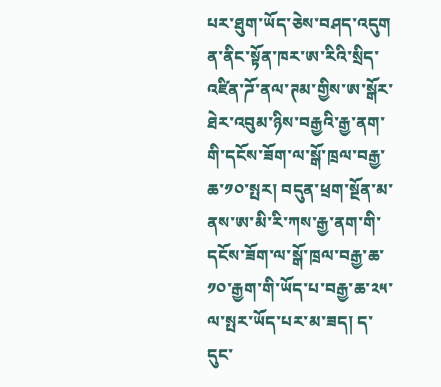པར་ཐུག་ཡོད་ཅེས་བཤད་འདུག
ན་ནིང་སྟོན་ཁར་ཨ་རིའི་སྲིད་འཛིན་ཌོ་ནལ་ཊམ་གྱིས་ཨ་སྒོར་ཐེར་འབུམ་ཉིས་བརྒྱའི་རྒྱ་ནག་གི་དངོས་ཟོག་ལ་སྒོ་ཁྲལ་བརྒྱ་ཆ་༡༠་སྤར། བདུན་ཕྲག་སྔོན་མ་ནས་ཨ་མི་རི་ཀས་རྒྱ་ནག་གི་དངོས་ཟོག་ལ་སྒོ་ཁྲལ་བརྒྱ་ཆ་༡༠་རྒྱག་གི་ཡོད་པ་བརྒྱ་ཆ་༢༥་ལ་སྤར་ཡོད་པར་མ་ཟད། ད་དུང་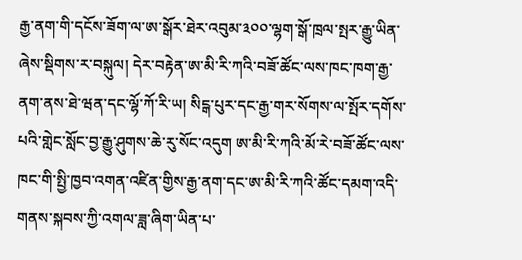རྒྱ་ནག་གི་དངོས་ཟོག་ལ་ཨ་སྒོར་ཐེར་འབུམ་༣༠༠་ལྷག་སྒོ་ཁྲལ་སྤར་རྒྱུ་ཡིན་ཞེས་སྡིགས་ར་བསྐུལ། དེར་བརྟེན་ཨ་མི་རི་ཀའི་བཟོ་ཚོང་ལས་ཁང་ཁག་རྒྱ་ནག་ནས་ཐེ་ཝན་དང་ལྷོ་ཀོ་རི་ཡ། སིངྒ་པུར་དང་རྒྱ་གར་སོགས་ལ་སྤོར་དགོས་པའི་གླེང་སློང་བྱ་རྒྱུ་ཤུགས་ཆེ་རུ་སོང་འདུག ཨ་མི་རི་ཀའི་མོ་རེ་བཟོ་ཚོང་ལས་ཁང་གི་སྤྱི་ཁྱབ་འགན་འཛིན་གྱིས་རྒྱ་ནག་དང་ཨ་མི་རི་ཀའི་ཚོང་དམག་འདི་གནས་སྐབས་ཀྱི་འགལ་ཟླ་ཞིག་ཡིན་པ་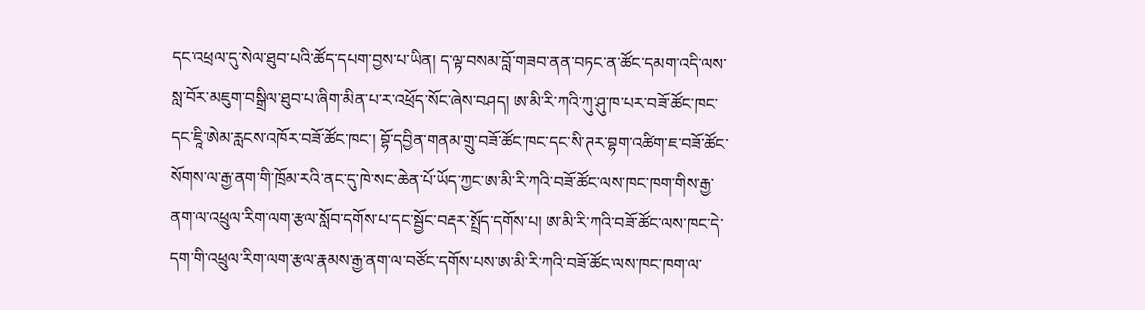དང་འཕྲལ་དུ་སེལ་ཐུབ་པའི་ཚོད་དཔག་བྱས་པ་ཡིན། ད་ལྟ་བསམ་བློ་གཟབ་ནན་བཏང་ན་ཚོང་དམག་འདི་ལས་སླ་བོར་མཇུག་བསྒྲིལ་ཐུབ་པ་ཞིག་མིན་པ་ར་འཕྲོད་སོང་ཞེས་བཤད། ཨ་མི་རི་ཀའི་ཀུ་ཤུ་ཁ་པར་བཟོ་ཚོང་ཁང་དང་ཇཱི་ཨེམ་རླངས་འཁོར་བཟོ་ཚོང་ཁང་། བྷོ་དབྱིན་གནམ་གྲུ་བཟོ་ཚོང་ཁང་དང་སི་ཊར་བྷག་འཚིག་ཇ་བཟོ་ཚོང་སོགས་ལ་རྒྱ་ནག་གི་ཁྲོམ་རའི་ནང་དུ་ཁེ་སང་ཆེན་པོ་ཡོད་ཀྱང་ཨ་མི་རི་ཀའི་བཟོ་ཚོང་ལས་ཁང་ཁག་གིས་རྒྱ་ནག་ལ་འཕྲུལ་རིག་ལག་རྩལ་སློབ་དགོས་པ་དང་སྦྱོང་བརྡར་སྤྲོད་དགོས་པ། ཨ་མི་རི་ཀའི་བཟོ་ཚོང་ལས་ཁང་དེ་དག་གི་འཕྲུལ་རིག་ལག་རྩལ་རྣམས་རྒྱ་ནག་ལ་བཙོང་དགོས་པས་ཨ་མི་རི་ཀའི་བཟོ་ཚོང་ལས་ཁང་ཁག་ལ་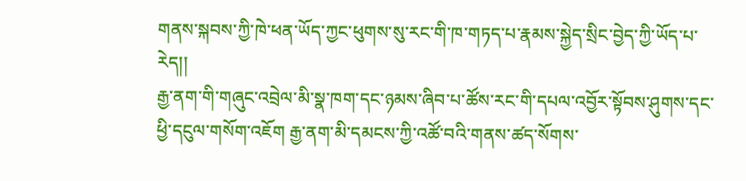གནས་སྐབས་ཀྱི་ཁེ་ཕན་ཡོད་ཀྱང་ཕུགས་སུ་རང་གི་ཁ་གཏད་པ་རྣམས་སྐྱེད་སྲིང་བྱེད་ཀྱི་ཡོད་པ་རེད།།
རྒྱ་ནག་གི་གཞུང་འབྲེལ་མི་སྣ་ཁག་དང་ཉམས་ཞིབ་པ་ཚོས་རང་གི་དཔལ་འབྱོར་སྟོབས་ཤུགས་དང་ཕྱི་དངུལ་གསོག་འཇོག རྒྱ་ནག་མི་དམངས་ཀྱི་འཚོ་བའི་གནས་ཚད་སོགས་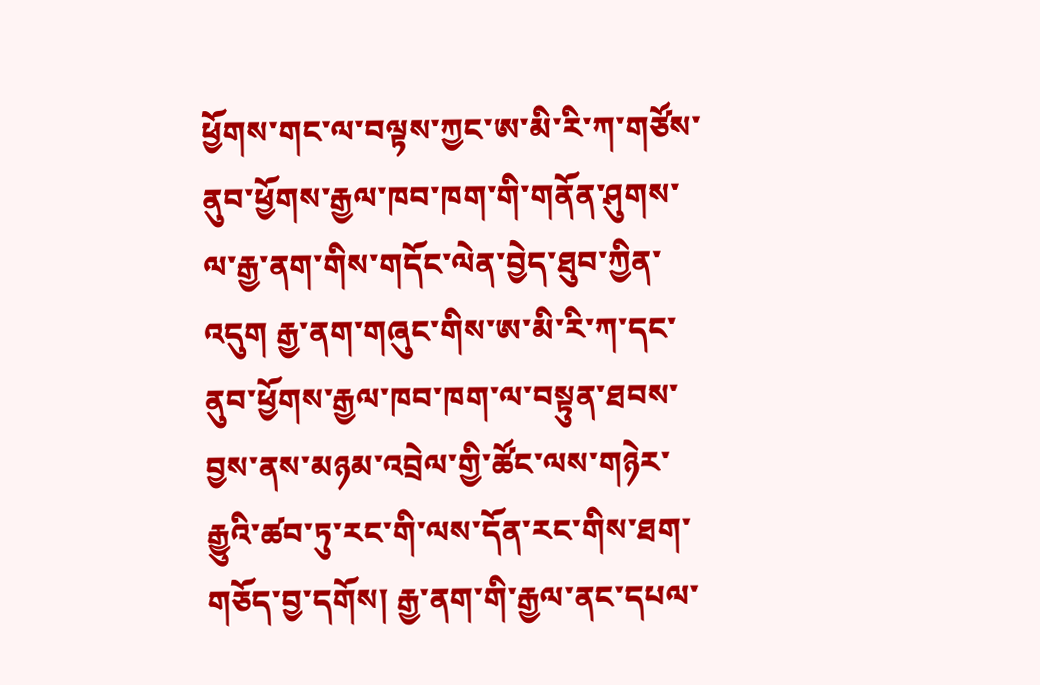ཕྱོགས་གང་ལ་བལྟས་ཀྱང་ཨ་མི་རི་ཀ་གཙོས་ནུབ་ཕྱོགས་རྒྱལ་ཁབ་ཁག་གི་གནོན་ཤུགས་ལ་རྒྱ་ནག་གིས་གདོང་ལེན་བྱེད་ཐུབ་ཀྱིན་འདུག རྒྱ་ནག་གཞུང་གིས་ཨ་མི་རི་ཀ་དང་ནུབ་ཕྱོགས་རྒྱལ་ཁབ་ཁག་ལ་བསྟུན་ཐབས་བྱས་ནས་མཉམ་འབྲེལ་གྱི་ཚོང་ལས་གཉེར་རྒྱུའི་ཚབ་ཏུ་རང་གི་ལས་དོན་རང་གིས་ཐག་གཅོད་བྱ་དགོས། རྒྱ་ནག་གི་རྒྱལ་ནང་དཔལ་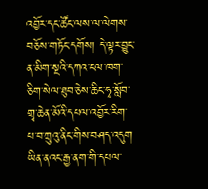འབྱོར་དང་ཚོང་ལས་ལ་ལེགས་བཅོས་གཏོང་དགོས། དེ་ལྟར་བྱུང་ན་མིག་སྔའི་དཀའ་ངལ་ཁག་ཅིག་སེལ་ཐུབ་ཅེས་ཆིང་ཧྭ་སློབ་གྲྭ་ཆེན་མོའི་དཔལ་འབྱོར་རིག་པ་བ་ཀྲུའུ་ནིང་གིས་བཤད་འདུག ཡིན་ནའང་རྒྱ་ནག་གི་དཔལ་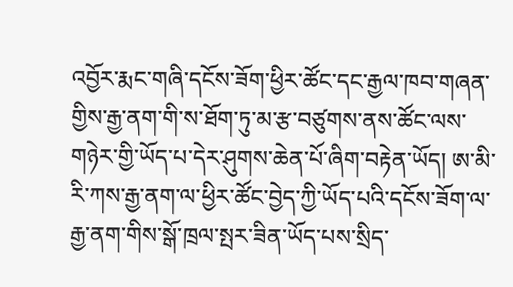འབྱོར་རྨང་གཞི་དངོས་ཟོག་ཕྱིར་ཚོང་དང་རྒྱལ་ཁབ་གཞན་གྱིས་རྒྱ་ནག་གི་ས་ཐོག་ཏུ་མ་རྩ་བཙུགས་ནས་ཚོང་ལས་གཉེར་གྱི་ཡོད་པ་དེར་ཤུགས་ཆེན་པོ་ཞིག་བརྟེན་ཡོད། ཨ་མི་རི་ཀས་རྒྱ་ནག་ལ་ཕྱིར་ཚོང་བྱེད་ཀྱི་ཡོད་པའི་དངོས་ཟོག་ལ་རྒྱ་ནག་གིས་སྒོ་ཁྲལ་སྤར་ཟིན་ཡོད་པས་སྲིད་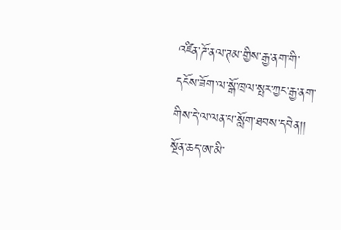འཛིན་ཌོ་ནལ་ཊམ་གྱིས་རྒྱ་ནག་གི་དངོས་ཟོག་ལ་སྒོ་ཁྲལ་སྤར་ཀྱང་རྒྱ་ནག་གིས་དེ་ལ་ལན་པ་སློག་ཐབས་དབེན།།
སྔོན་ཆད་ཨ་མི་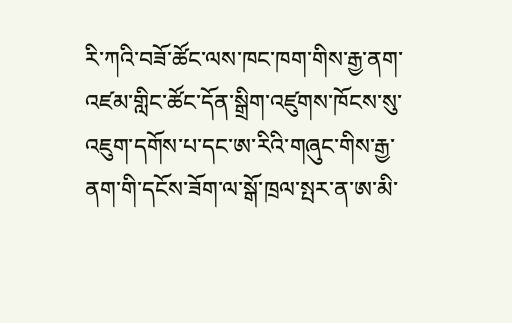རི་ཀའི་བཟོ་ཚོང་ལས་ཁང་ཁག་གིས་རྒྱ་ནག་འཛམ་གླིང་ཚོང་དོན་སྒྲིག་འཛུགས་ཁོངས་སུ་འཇུག་དགོས་པ་དང་ཨ་རིའི་གཞུང་གིས་རྒྱ་ནག་གི་དངོས་ཟོག་ལ་སྒོ་ཁྲལ་སྤར་ན་ཨ་མི་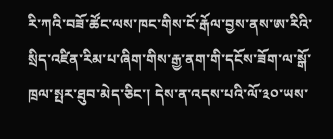རི་ཀའི་བཟོ་ཚོང་ལས་ཁང་གིས་ངོ་རྒོལ་བྱས་ནས་ཨ་རིའི་སྲིད་འཛིན་རིམ་པ་ཞིག་གིས་རྒྱ་ནག་གི་དངོས་ཟོག་ལ་སྒོ་ཁྲལ་སྤར་ཐུབ་མེད་ཅིང་། དེས་ན་འདས་པའི་ལོ་༣༠་ཡས་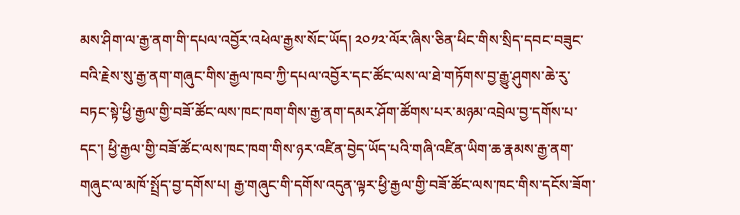མས་ཤིག་ལ་རྒྱ་ནག་གི་དཔལ་འབྱོར་འཕེལ་རྒྱས་སོང་ཡོད། ༢༠༡༢་ལོར་ཞིས་ཅིན་ཕིང་གིས་སྲིད་དབང་བཟུང་བའི་རྗེས་སུ་རྒྱ་ནག་གཞུང་གིས་རྒྱལ་ཁབ་ཀྱི་དཔལ་འབྱོར་དང་ཚོང་ལས་ལ་ཐེ་གཏོགས་བྱ་རྒྱུ་ཤུགས་ཆེ་རུ་བཏང་སྟེ་ཕྱི་རྒྱལ་གྱི་བཟོ་ཚོང་ལས་ཁང་ཁག་གིས་རྒྱ་ནག་དམར་ཤོག་ཚོགས་པར་མཉམ་འབྲེལ་བྱ་དགོས་པ་དང་། ཕྱི་རྒྱལ་གྱི་བཟོ་ཚོང་ལས་ཁང་ཁག་གིས་ཉར་འཛིན་བྱེད་ཡོད་པའི་གཞི་འཛིན་ཡིག་ཆ་རྣམས་རྒྱ་ནག་གཞུང་ལ་མཁོ་སྤྲོད་བྱ་དགོས་པ། རྒྱ་གཞུང་གི་དགོས་འདུན་ལྟར་ཕྱི་རྒྱལ་གྱི་བཟོ་ཚོང་ལས་ཁང་གིས་དངོས་ཟོག་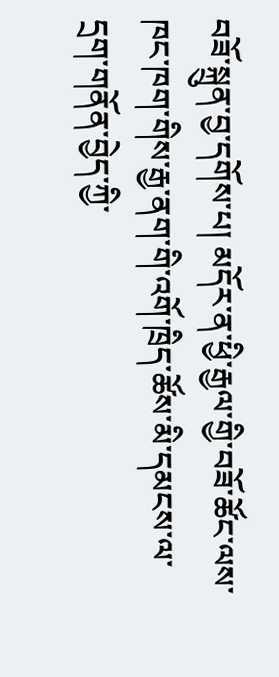བཟོ་སྐྲུན་བྱ་དགོས་པ། མདོར་ན་ཕྱི་རྒྱལ་གྱི་བཟོ་ཚོང་ལས་ཁང་ཁག་གིས་རྒྱ་ནག་གི་འགོ་ཁྲིད་ཚོས་མི་དམངས་ལ་དྲག་གནོན་བྱེད་ཀྱི་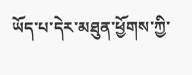ཡོད་པ་དེར་མཐུན་ཕྱོགས་ཀྱི་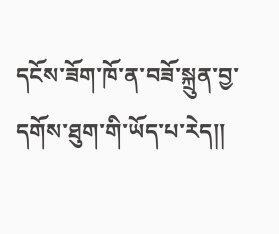དངོས་ཟོག་ཁོ་ན་བཟོ་སྐྲུན་བྱ་དགོས་ཐུག་གི་ཡོད་པ་རེད།།